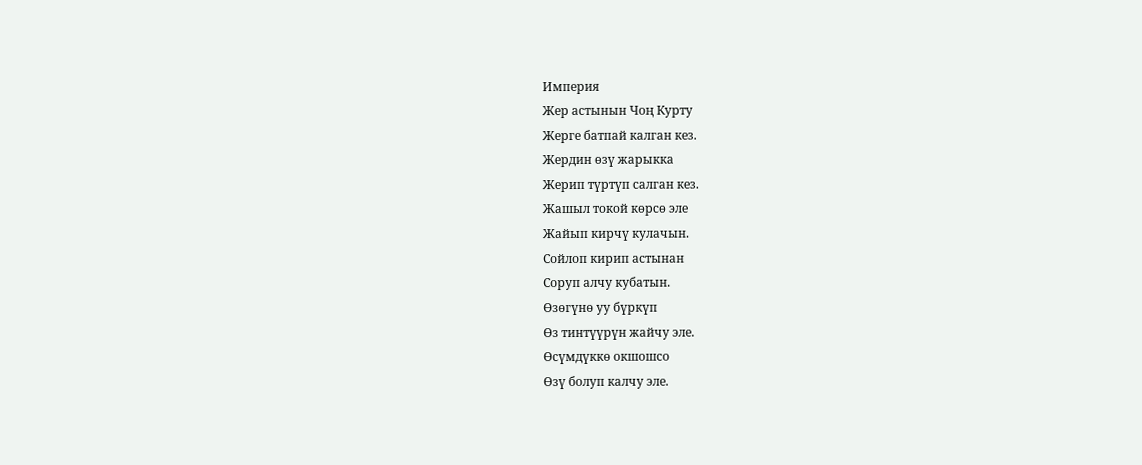Империя
Жер астынын Чоң Курту
Жерге батпай калган кез.
Жердин өзү жарыкка
Жерип түртүп салган кез.
Жашыл токой көрсө эле
Жайып кирчү кулачын.
Сойлоп кирип астынан
Соруп алчу кубатын.
Өзөгүнө уу бүркүп
Өз тинтүүрүн жайчу эле.
Өсүмдүккө окшошсо
Өзү болуп калчу эле.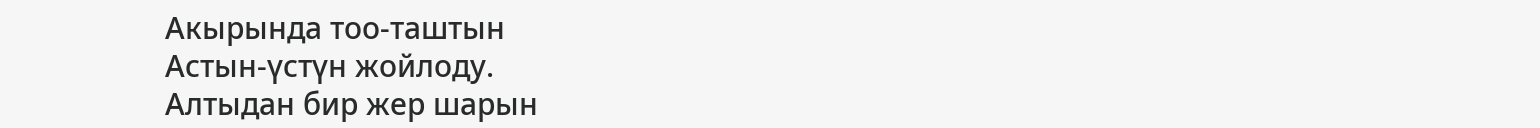Акырында тоо-таштын
Астын-үстүн жойлоду.
Алтыдан бир жер шарын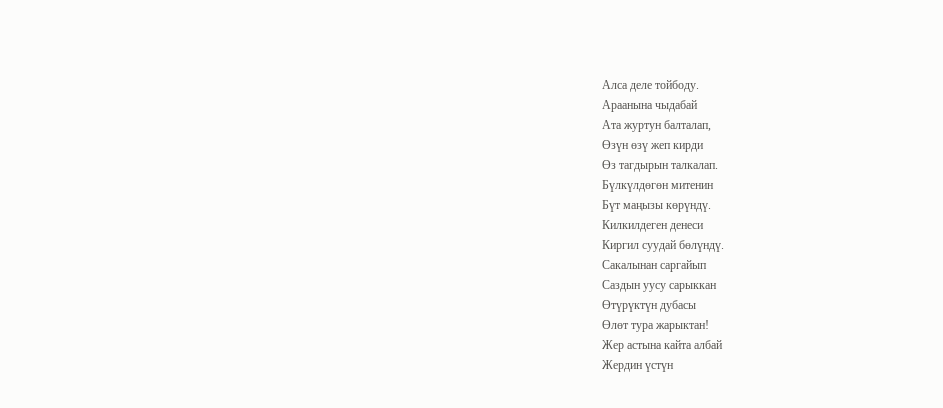Алса деле тойбоду.
Араанына чыдабай
Ата журтун балталап,
Өзүн өзү жеп кирди
Өз тагдырын талкалап.
Бүлкүлдөгөн митенин
Бүт маңызы көрүндү.
Килкилдеген денеси
Киргил суудай бөлүндү.
Сакалынан саргайып
Саздын уусу сарыккан
Өтүрүктүн дубасы
Өлөт тура жарыктан!
Жер астына кайта албай
Жердин үстүн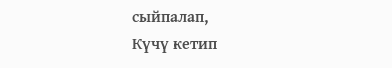сыйпалап,
Күчү кетип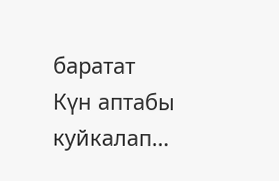баратат
Күн аптабы куйкалап…